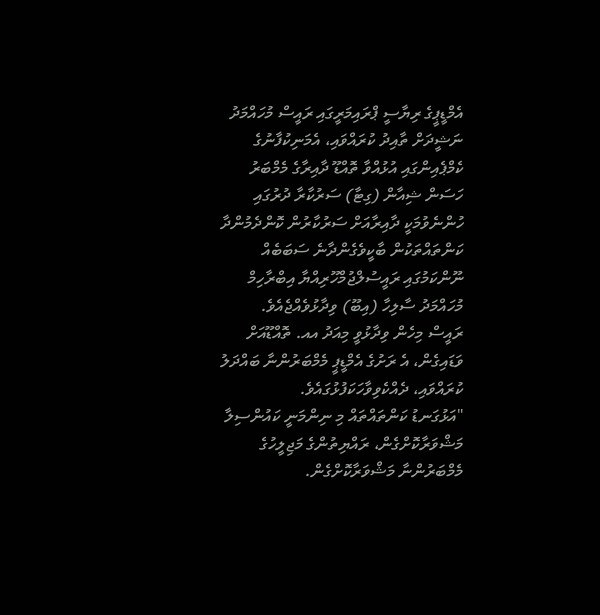އެމްޑީޕީގެ ރިޔާސީ ޕްރައިމަރީގައި ރައީސް މުހައްމަދު ނަޝީދަށް ތާއިދު ކުރައްވައި، އެމަނިކުފާނުގެ ކެމްޕެއިންގައި އުޅުއްވާ ތޮއްޑޫ ދާއިރާގެ މެމްބަރު ހަސަން ޝިއާން (ގިޓާ) ސަރުކާރާ ދުރުގައި ހުންނެވުމަކީ ދާއިރާއަށް ސަރުކާރުން ކޮންދެމުންދާ ކަންތައްތަކުން ބާކީވެގެންދާނެ ސަބަބެއް ނޫންކަމުގައި ރައީސުލްޖުމްހޫރިއްޔާ އިބްރާހިމް މުހައްމަދު ސާލިހާ (އިބޫ) ވިދާޅުވެއްޖެއެވެ.
ރައީސް މިހެން ވިދާޅުވީ މިއަދު އއ. ތޮއްޑޫއަށް ވަޑައިގެން، އެ ރަށުގެ އެމްޑީޕީ މެމްބަރުންނާ ބައްދަލު ކުރައްވައި، ދެއްކެވިވާހަކަފުޅުގައެވެ.
"އަޅުގަނޑު ކަންތައްތައް މި ނިންމަނީ ކައުންސިލާ މަޝްވަރާކޮށްގެން، ރައްޔިތުންގެ މަޖިލީހުގެ މެމްބަރުންނާ މަޝްވަރާކޮށްގެން.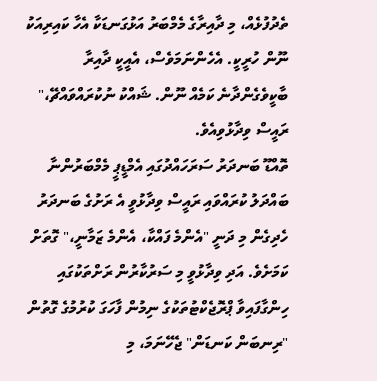ތެދުފުޅެއް، މި ދާއިރާގެ މެމްބަރު އަޅުގަނޑަކާ އެހާ ކައިރިއަކު ނޫން ހުރީކީ. އެހެންނަމަވެސް، އެއީކީ ދާއިރާ ބާކީވެގެންދާނެ ކަމެއް ނޫން. ޝައްކު ނުކުރައްވައްޗޭ،" ރައީސް ވިދާޅުވިއެވެ.
ތޮއްޑޫ ބަނދަރު ސަރަހައްދުގައި އެމްޑީޕީ މެމްބަރުންނާ ބައްދަލު ކުރައްވައި ރައީސް ވިދާޅުވީ އެ ރަށުގެ ބަނދަރު ހެދިގެން މި ދަނީ "އެންމެ ފައްކާ، އެންމެ ޒަމާނީ،" ގޮތަށް ކަމަށެވެ. އަދި ވިދާޅުވީ މި ސަރުކާރުން ރަށްތަކުގައި ހިންގާފައިވާ ޕްރޮޖެކްޓުތަކުގެ ނިމުން ފާހަގަ ކުރުމުގެ ގޮތުން "ރިނބަން ކަނޑަން" ޖެހޭނަމަ، މި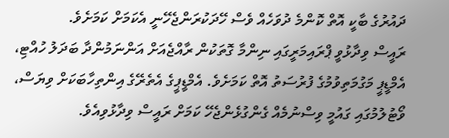ދައުރުގެ ބާކީ އޮތް ކޮންމެ ދުވަހެއް ވެސް ހޭދަކުރަންޖެހޭނީ އެކަމަށް ކަމަށެވެ.
ރައީސް ވިދާޅުވީ ޕްރައިމަރީގައި ނިންމާ ގޮތަކުން ރާއްޖެއަށް އަންނަމުންދާ ބަދަލު ހުއްޓި، އެމްޑީޕީ މަގުމަތިވުމުގެ ފުރުސަތު އޮތް ކަމަށެވެ. އެމްޑީޕީގެ އެތެރޭގެ އިންތިހާބަކަށް ވިޔަސް، ވޯޓުލުމުގައި ގައުމީ ވިސްނުމެއް ގެންގުޅެންޖެހޭ ކަމަށް ރައީސް ވިދާޅުވިއެވެ.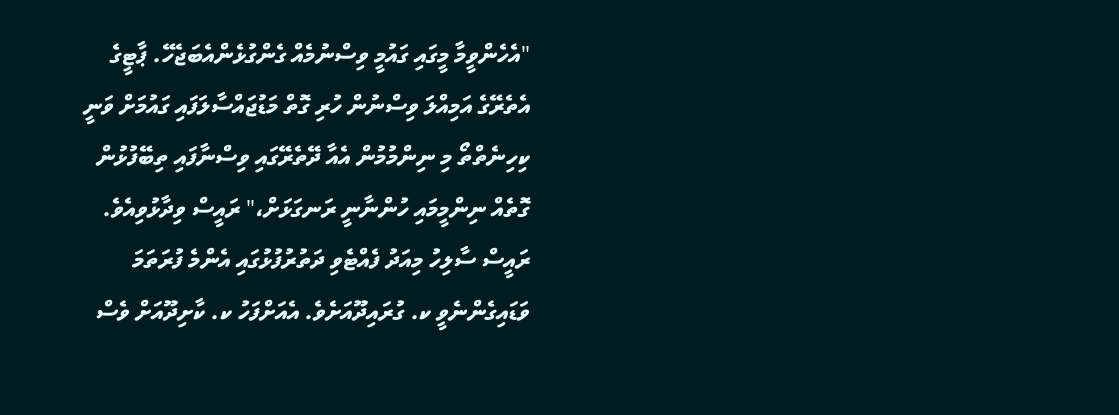"އެހެންވީމާ މީގައި ގައުމީ ވިސްނުމެއް ގެންގުޅެންއެބަޖެހޭ. ޕާޓީގެ އެތެރޭގެ އަމިއްލަ ވިސްނުން ހުރި ގޮތް މަޑުޖައްސާލަފައި ގައުމަށް ވަނީ ކިހިނެތްތޯ މި ނިންމުމުން އެއާ ދޭތެރޭގައި ވިސްނާފައި ތިބޭފުޅުން ގޮތެއް ނިންމީމައި ހުންނާނީ ރަނގަޅަށް،" ރައީސް ވިދާޅުވިއެވެ.
ރައީސް ސާލިހު މިއަދު ފެއްޓެވި ދަތުރުފުޅުގައި އެންމެ ފުރަތަމަ ވަޑައިގެންނެވީ ކ. ގުރައިދޫއަށެވެ. އެއަށްފަހު ކ. ކާށިދޫއަށް ވެސް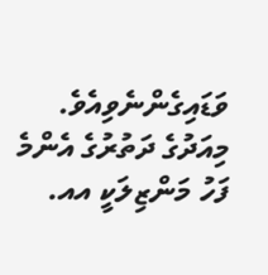ވަޑައިގެންނެވިއެވެ. މިއަދުގެ ދަތުރުގެ އެންމެ ފަހު މަންޒިލަކީ އއ.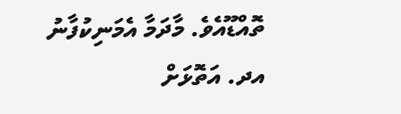ތޮއްޑޫއެވެ. މާދަމާ އެމަނިކުފާނު އދ. އަތޮޅަށް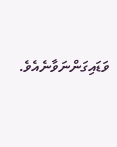ވަޑައިގަންނަވާނެއެވެ.